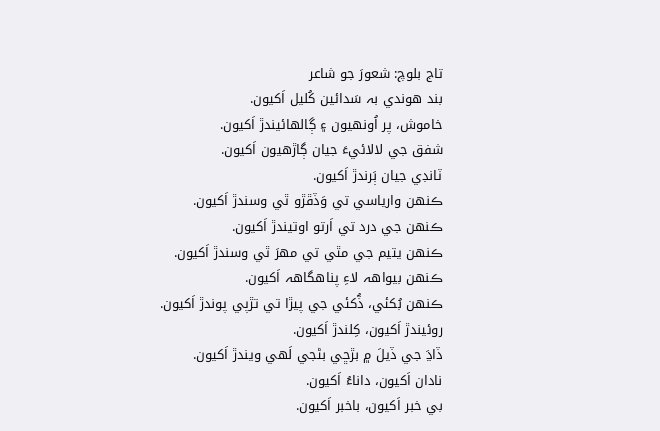تاج بلوچ: شعورَ جو شاعر
بند هوندي بہ سَدائين کُليل اَکيون.
خاموش، پر اُونھيون ۽ ڳالھائيندڙ اَکيون.
شفق جي لالائيءَ جيان ڳاڙهيون اَکيون.
ٽانڊي جيان ٻَرندڙ اَکيون.
ڪنھن وارياسي تي وَڏڦڙو ٿي وسندڙ اَکيون.
ڪنھن جي درد تي اَرتو اوتيندڙ اَکيون.
ڪنھن يتيم جي مٿي تي مھرَ ٿي وسندڙ اَکيون.
ڪنھن بيواھہ لاءِ پناهگاھہ اَکيون.
ڪنھن بُکئي، ڏُکئي جي پيڙا تي تڙپي پوندڙ اَکيون.
روئيندڙ اَکيون، کِلندڙ اَکيون.
ڏاڍَ جي ڏيلَ ۾ بڙڇي بڻجي لَھي ويندڙ اَکيون.
نادان اَکيون، داناءُ اَکيون.
بي خبر اَکيون، باخبر اَکيون.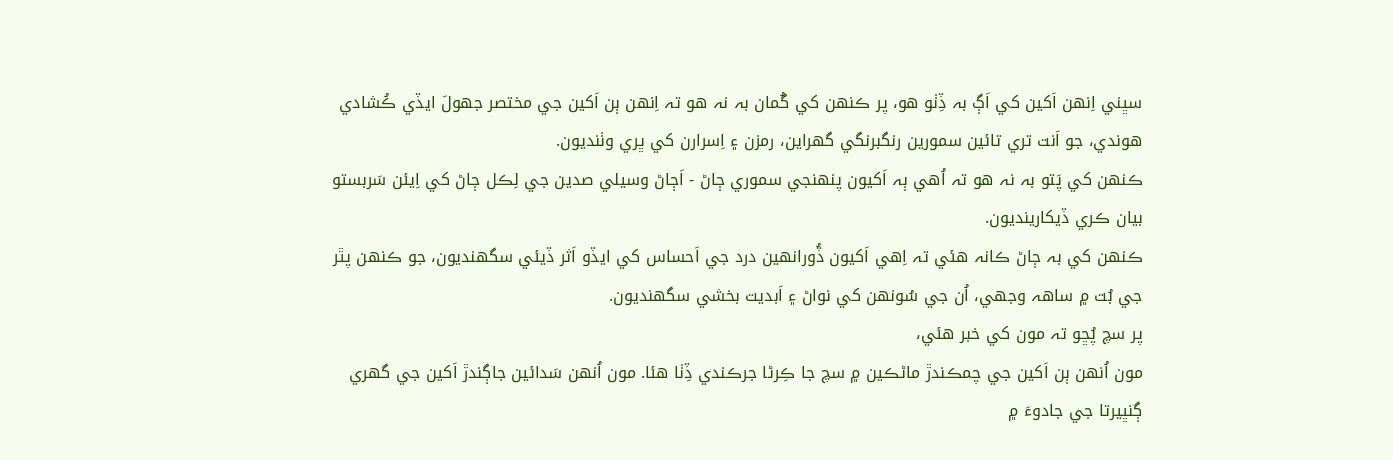سڀني اِنھن اَکين کي اَڳ بہ ڏِٺو هو، پر ڪنھن کي گُمان بہ نہ هو تہ اِنھن ٻن اَکين جي مختصر جهولَ ايڏي ڪُشادي هوندي، جو اَنت تري تائين سمورين رنگبرنگي گهراين، رمزن ۽ اِسرارن کي ڀري وٺنديون.
ڪنھن کي پَتو بہ نہ هو تہ اُهي ٻہ اَکيون پنھنجي سموري ڄاڻ - اَڄاڻ وسيلي صدين جي لِڪل ڄاڻ کي اِيئن سَربستو بيان ڪري ڏيکارينديون.
ڪنھن کي بہ ڄاڻ ڪانہ هئي تہ اِهي اَکيون ڏُورانھين درد جي اَحساس کي ايڏو اَثر ڏيئي سگهنديون، جو ڪنھن پٿر جي بُت ۾ ساھہ وجهي، اُن جي سُونھن کي نواڻ ۽ اَبديت بخشي سگهنديون.
پر سچ پُڇو تہ مون کي خبر هئي،
مون اُنھن ٻن اَکين جي چمڪندڙ ماڻڪين ۾ سچ جا ڪِرڻا جرڪندي ڏِٺا هئا. مون اُنھن سَدائين جاڳندڙ اَکين جي گهري ڳنڀيرتا جي جادوءَ ۾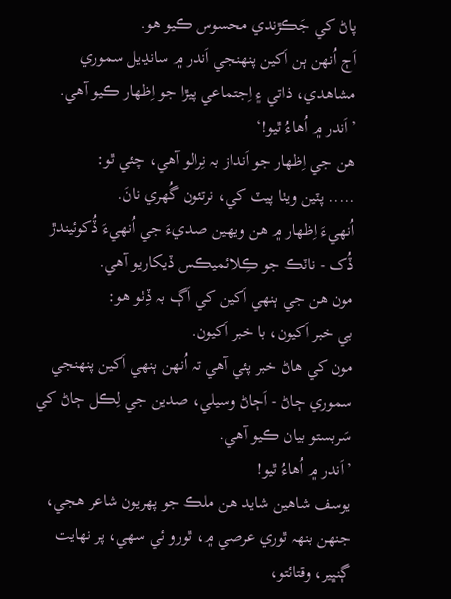پاڻ کي جَڪڙندي محسوس ڪيو هو.
اَڄ اُنھن ٻن اَکين پنھنجي اَندر ۾ سانڍيل سموري مشاهدي، ذاتي ۽ اِجتماعي پيڙا جو اِظھار ڪيو آهي.
’اَندر ۾ اُهاءُ ٿيو!‘
هن جي اِظھار جو اَنداز بہ نِرالو آهي، چئي ٿو:
..... پٽين ويٺا پيٽ کي، نرتئون گُهري نانَ.
اُنھيءَ اِظھار ۾ هن ويھين صديءَ جي اُنھيءَ ڏُکوئيندڙ ڏُک - ناٽڪ جو ڪِلائميڪس ڏيکاريو آهي.
مون هن جي ٻنھي اَکين کي اَڳ بہ ڏِٺو هو:
بي خبر اَکيون، با خبر اَکيون.
مون کي هاڻ خبر پئي آهي تہ اُنھن ٻنھي اَکين پنھنجي سموري ڄاڻ - اَڄاڻ وسيلي، صدين جي لِڪل ڄاڻ کي سَربستو بيان ڪيو آهي.
’اَندر ۾ اُهاءُ ٿيو!
يوسف شاهين شايد هن ملڪ جو پھريون شاعر هجي، جنھن بنھہ ٿوري عرصي ۾، ٿورو ئي سھي، پر نھايت ڳنڀير، وقتائتو،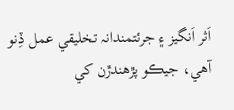اَثر اَنگيز ۽ جرئتمندانہ تخليقي عمل ڏِنو آهي، جيڪو پڙهندڙن کي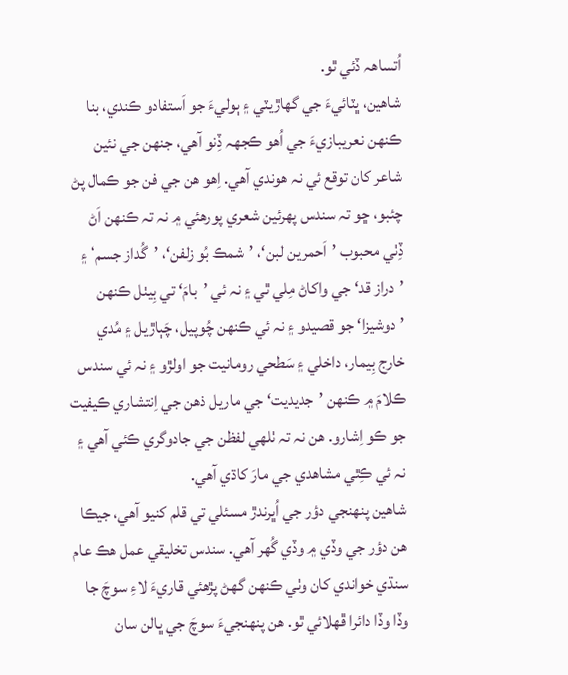اُتساھہ ڏئي ٿو.
شاهين، ڀٽائيءَ جي گهاڙيٽي ۽ ٻوليءَ جو اَستفادو ڪندي، بنا ڪنھن نعريبازيءَ جي اُهو ڪجهہ ڏِنو آهي، جنھن جي نئين شاعر کان توقع ئي نہ هوندي آهي. اِهو هن جي فن جو ڪمال پڻ چئبو، ڇو تہ سندس پھرئين شعري پورهئي ۾ نہ تہ ڪنھن اَڻ ڏِٺي محبوب ’اَحمرين لبن‘، ’شمڪ بُو زلفن‘، ’گُداز جسم‘ ۽ ’دراز قد‘ جي واکاڻ مِلي ٿي ۽ نہ ئي ’بامَ‘ تي بِيٺل ڪنھن ’دوشيزا‘ جو قصيدو ۽ نہ ئي ڪنھن چُوپيل، چَٻاڙيل ۽ مُدي خارج بِيمار، داخلي ۽ سَطحي رومانيت جو اولڙو ۽ نہ ئي سندس ڪلامَ ۾ ڪنھن ’جديديت‘ جي ماريل ذهن جي اِنتشاري ڪيفيت جو ڪو اِشارو. هن نہ تہ ٺلھي لفظن جي جادوگري ڪئي آهي ۽ نہ ئي ڪِٿي مشاهدي جي مارَ کاڌي آهي.
شاهين پنھنجي دؤر جي اُڀرندڙ مسئلي تي قلم کنيو آهي، جيڪا هن دؤر جي وڏي ۾ وڏي گُهر آهي. سندس تخليقي عمل هڪ عام سنڌي خواندي کان وٺي ڪنھن گهڻ پڙهئي قاريءَ لاءِ سوچَ جا وڏا وڏا دائرا ڦھلائي ٿو. هن پنھنجيءَ سوچَ جي ڀالن سان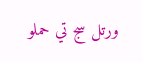ورتل سج تي حملو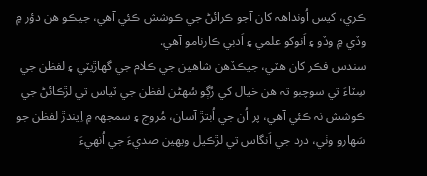ڪري، کيس اُونداھہ کان آجو ڪرائڻ جي ڪوشش ڪئي آهي، جيڪو هن دؤر ۾ وڏي ۾ وڏو ۽ اَنوکو علمي ۽ اَدبي ڪارنامو آهي.
سندس فڪر کان هٽي، جيڪڏهن شاهين جي ڪلام جي گهاڙيٽي ۽ لفظن جي سِٽاءَ تي سوچبو تہ هن خيال کي رُڳو سُھڻن لفظن جي ٽياس تي لڙڪائڻ جي ڪوشش نہ ڪئي آهي، پر اُن جي اُبتڙ آسان، مُروج ۽ سمجهہ ۾ اِيندڙ لفظن جو سَھارو وٺي، درد جي اَنگاس تي لڙڪيل ويھين صديءَ جي اُنھيءَ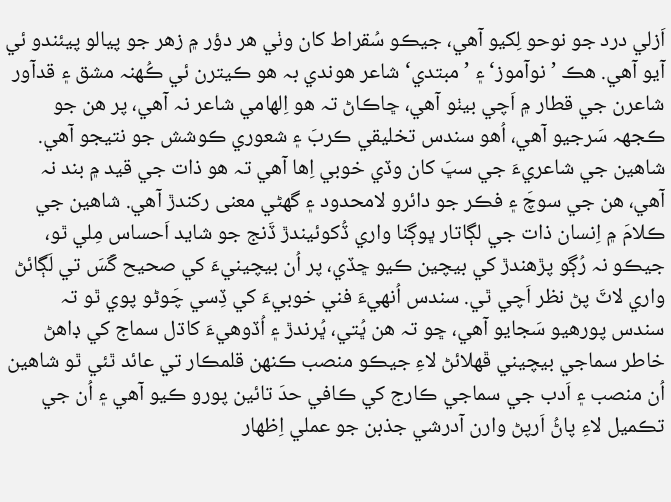اَزلي درد جو نوحو لِکيو آهي، جيڪو سُقراط کان وٺي هر دؤر ۾ زهر جو پيالو پيئندو ئي آيو آهي. هڪ ’نوآموز‘ ۽ ’مبتدي‘ شاعر هوندي بہ هو ڪيترن ئي ڪُھنہ مشق ۽ قدآور شاعرن جي قطار ۾ اَچي بيٺو آهي، ڇاڪاڻ تہ هو اِلھامي شاعر نہ آهي، پر هن جو ڪجهہ سَرجيو آهي، اُهو سندس تخليقي ڪربَ ۽ شعوري ڪوشش جو نتيجو آهي.
شاهين جي شاعريءَ جي سڀَ کان وڏي خوبي اِها آهي تہ هو ذات جي قيد ۾ بند نہ آهي، هن جي سوچَ ۽ فڪر جو دائرو لامحدود ۽ گهڻي معنى رکندڙ آهي. شاهين جي ڪلامَ ۾ اِنسان ذات جي لڳاتار ڀوڳنا واري ڏُکوئيندڙ ڏَنج جو شايد اَحساس مِلي ٿو، جيڪو نہ رُڳو پڙهندڙ کي بيچين ڪيو ڇڏي، پر اُن بيچينيءَ کي صحيح گَسَ تي لَڳائڻ واري لاٽَ پڻ نظر اَچي ٿي. سندس اُنھيءَ فني خوبيءَ کي ڏِسي چَوڻو پوي ٿو تہ سندس پورهيو سَجايو آهي، ڇو تہ هن ڀُتي، ڀُرندڙ ۽ اُڏوهيءَ کاڌل سماج کي ڊاهڻ خاطر سماجي بيچيني ڦھلائڻ لاءِ جيڪو منصب ڪنھن قلمڪار تي عائد ٿئي ٿو شاهين اُن منصب ۽ اَدب جي سماجي ڪارج کي ڪافي حدَ تائين پورو ڪيو آهي ۽ اُن جي تڪميل لاءِ پاڻُ اَرپڻ وارن آدرشي جذبن جو عملي اِظھار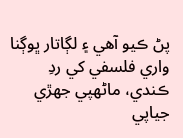پڻ ڪيو آهي ۽ لڳاتار ڀوڳنا واري فلسفي کي ردِ ڪندي، ماڻهپي جھڙي جياپي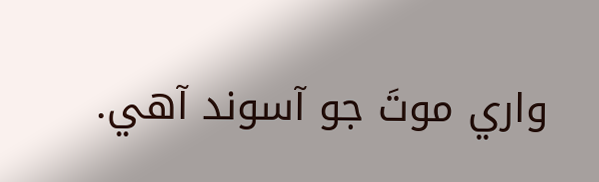واري موتَ جو آسوند آهي.